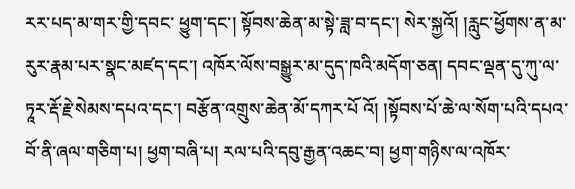རར་པད་མ་གར་གྱི་དབང་ ཕྱུག་དང་། སྟོབས་ཆེན་མ་སྟེ་ཟླ་བ་དང་། སེར་སྐྱའོ། །རླུང་ཕྱོགས་ན་མ་རུར་རྣམ་པར་སྣང་མཛད་དང་། འཁོར་ལོས་བསྒྱུར་མ་དུད་ཁའི་མདོག་ཅན། དབང་ལྡན་དུ་ཀུ་ལ་ཏཱར་རྡོ་རྗེ་སེམས་དཔའ་དང་། བརྩོན་འགྲུས་ཆེན་མོ་དཀར་པོ འོ། །སྟོབས་པོ་ཆེ་ལ་སོག་པའི་དཔའ་བོ་ནི་ཞལ་གཅིག་པ། ཕྱག་བཞི་པ། རལ་པའི་དབུ་རྒྱན་འཆང་བ། ཕྱག་གཉིས་ལ་འཁོར་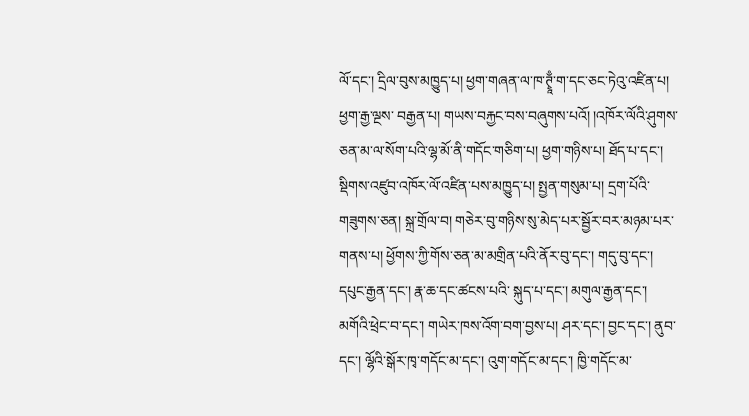ལོ་དང་། དྲིལ་བུས་མཁྱུད་པ། ཕྱག་གཞན་ལ་ཁ་ཊྭཱྃ་ག་དང་ཅང་ཏེའུ་འཛིན་པ། ཕྱག་རྒྱ་ལྔས་ བརྒྱན་པ། གཡས་བརྐྱང་བས་བཞུགས་པའོ། །འཁོར་ལོའི་ཤུགས་ཅན་མ་ལ་སོག་པའི་ལྷ་མོ་ནི་གདོང་གཅིག་པ། ཕྱག་གཉིས་པ། ཐོད་པ་དང་། སྡིགས་འཛུབ་འཁོར་ལོ་འཛིན་པས་མཁྱུད་པ། སྤྱན་གསུམ་པ། དྲག་པོའི་གཟུགས་ཅན། སྐྲ་གྲོལ་བ། གཅེར་བུ་གཉིས་སུ་མེད་པར་སྦྱོར་བར་མཉམ་པར་གནས་པ། ཕྱོགས་ཀྱི་གོས་ཅན་མ་མགྲིན་པའི་ནོར་བུ་དང་། གདུ་བུ་དང་། དཔུང་རྒྱན་དང་། རྣ་ཆ་དང་ཚངས་པའི་ སྐུད་པ་དང་། མགུལ་རྒྱན་དང་། མགོའི་ཕྲེང་བ་དང་། གཡེར་ཁས་འོག་བག་བྱས་པ། ཤར་དང་། བྱང་དང་། ནུབ་དང་། ལྷོའི་སྒོར་ཁྭ་གདོང་མ་དང་། འུག་གདོང་མ་དང་། ཁྱི་གདོང་མ་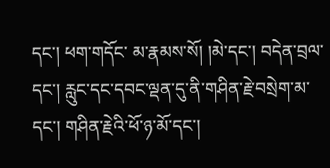དང་། ཕག་གདོང་ མ་རྣམས་སོ། །མེ་དང་། བདེན་བྲལ་དང་། རླུང་དང་དབང་ལྡན་དུ་ནི་གཤིན་རྗེ་བསྲེག་མ་དང་། གཤིན་རྗེའི་ཕོ་ཉ་མོ་དང་།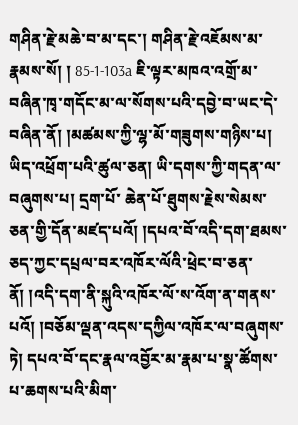གཤིན་རྗེ་མཆེ་བ་མ་དང་། གཤིན་རྗེ་འཇོམས་མ་རྣམས་སོ། ། 85-1-103a ཇི་ལྟར་མཁའ་འགྲོ་མ་བཞིན་ཁྭ་གདོང་མ་ལ་སོགས་པའི་དབྱེ་བ་ཡང་དེ་བཞིན་ནོ། །མཚམས་ཀྱི་ལྷ་མོ་གཟུགས་གཉིས་པ། ཡིད་འཕྲོག་པའི་ཚུལ་ཅན། ཡི་དགས་ཀྱི་གདན་ལ་བཞུགས་པ། དྲག་པོ་ ཆེན་པོ་ཐུགས་རྗེས་སེམས་ཅན་གྱི་དོན་མཛད་པའོ། །དཔའ་བོ་འདི་དག་ཐམས་ཅད་ཀྱང་དཔྲལ་བར་འཁོར་ལོའི་ཕྲེང་བ་ཅན་ནོ། །འདི་དག་ནི་སྐུའི་འཁོར་ལོ་ས་འོག་ན་གནས་པའོ། །བཅོམ་ལྡན་འདས་དཀྱིལ་འཁོར་ལ་བཞུགས་ཏེ། དཔའ་བོ་དང་རྣལ་འབྱོར་མ་རྣམ་པ་སྣ་ཚོགས་པ་ཆགས་པའི་མིག་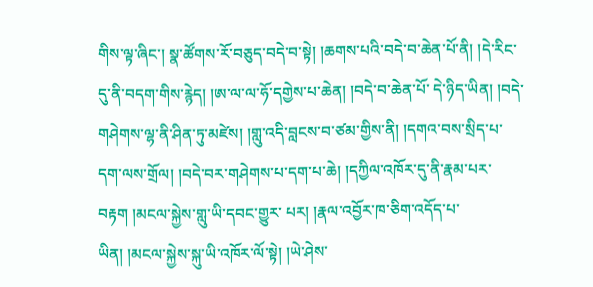གིས་ལྟ་ཞིང་། སྣ་ཚོགས་རོ་བཅུད་བདེ་བ་སྟེ། །ཆགས་པའི་བདེ་བ་ཆེན་པོ་ནི། །དེ་རིང་དུ་ནི་བདག་གིས་རྙེད། །ཨ་ལ་ལ་ཧོ་དགྱེས་པ་ཆེན། །བདེ་བ་ཆེན་པོ་ དེ་ཉིད་ཡིན། །བདེ་གཤེགས་ལྷ་ནི་ཤིན་ཏུ་མཛེས། །གླུ་འདི་བླངས་བ་ཙམ་གྱིས་ནི། །དགའ་བས་སྲིད་པ་དག་ལས་གྲོལ། །བདེ་བར་གཤེགས་པ་དག་པ་ཆེ། །དཀྱིལ་འཁོར་དུ་ནི་རྣམ་པར་བརྟག །མངལ་སྐྱེས་གླུ་ཡི་དབང་གྱུར་ པར། །རྣལ་འབྱོར་ཁ་ཅིག་འདོད་པ་ཡིན། །མངལ་སྐྱེས་སྐུ་ཡི་འཁོར་ལོ་སྟེ། །ཡེ་ཤེས་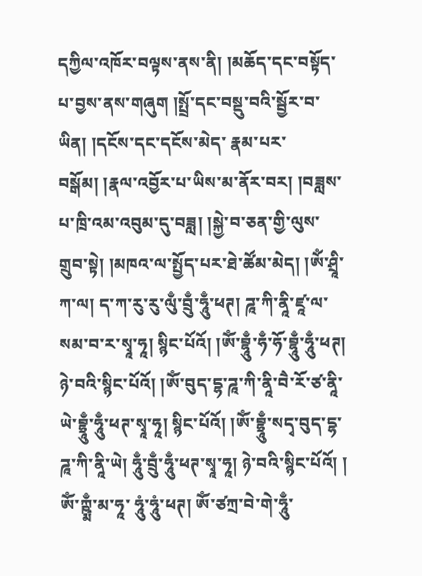དཀྱིལ་འཁོར་བལྟས་ནས་ནི། །མཆོད་དང་བསྟོད་པ་བྱས་ནས་གཞུག །སྤྲོ་དང་བསྡུ་བའི་སྦྱོར་བ་ཡིན། །དངོས་དང་དངོས་མེད་ རྣམ་པར་བསྒོམ། །རྣལ་འབྱོར་པ་ཡིས་མ་ནོར་བར། །བཟླས་པ་ཁྲི་འམ་འབུམ་དུ་བཟླ། །སྐྱེ་བ་ཅན་གྱི་ལུས་གྲུབ་སྟེ། །མཁའ་ལ་སྤྱོད་པར་ཐེ་ཚོམ་མེད། །ཨོཾ་ཤྲཱི་ཀ་ལ། ད་ཀ་རུ་རུ་ལུྃ་བྲུྃ་ཧཱུྃ་ཕཊ། ཌཱ་ཀི་ནཱི་ཛཱ་ལ་ སམ་བ་ར་སྭཱ་ཧཱ། སྙིང་པོའོ། །ཨོཾ་བྷཱུྃ་ཧྃ་ཧོ་བྷཱུྃ་ཧཱུྃ་ཕཊ། ཉེ་བའི་སྙིང་པོའོ། །ཨོཾ་བུད་དྷ་ཌཱ་ཀི་ནཱི་བཻ་རོ་ཙ་ནཱི་ཡེ་བྷྲཱུྃ་ཧཱུྃ་ཕཊ་སྭཱ་ཧཱ། སྙིང་པོའོ། །ཨོཾ་བྷྲཱུྃ་སདྭ་བུད་དྷ་ཌཱ་ཀི་ནཱི་ཡེ། ཧཱུྃ་བྲུྃ་ཧཱུྃ་ཕཊ་སྭཱ་ཧཱ། ཉེ་བའི་སྙིང་པོའོ། ། ཨོཾ་ཀྵྨྃ་མ་ཧཱ་ ཧཱུཾ་ཧཱུཾ་ཕཊ། ཨོཾ་ཙཀྲ་བེ་གེ་ཧཱུྃ་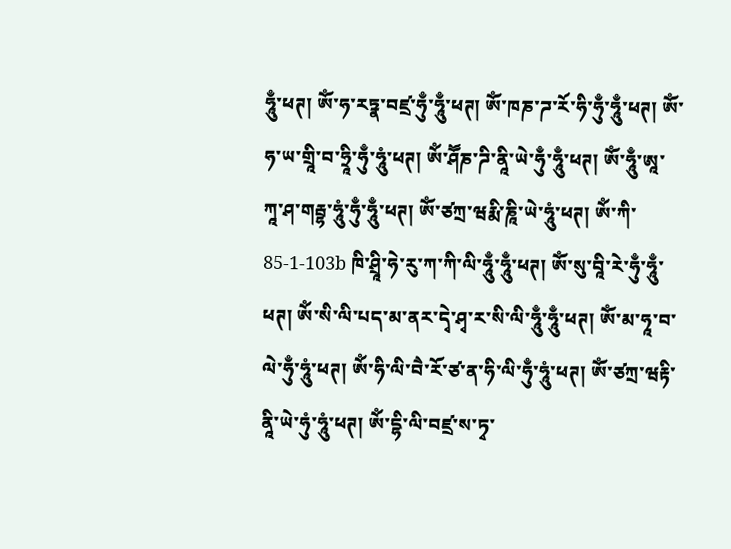ཧཱུྃ་ཕཊ། ཨོཾ་ཧ་རཏྣ་བཛྲ་ཧུྃ་ཧཱུྃ་ཕཊ། ཨོཾ་ཁཎ་ཌ་རོ་ཧི་ཧུྃ་ཧཱུྃ་ཕཊ། ཨོཾ་ཧ་ཡ་གྲཱི་བ་ཧྲཱི་ཧུྃ་ཧཱུཾ་ཕཊ། ཨོཾ་ཤཽཎ་ཌི་ནཱི་ཡེ་ཧུྃ་ཧཱུྃ་ཕཊ། ཨོཾ་ཧཱུྃ་ཨཱ་ཀཱ་ཤ་གརྦྷ་ཧཱུཾ་ཧུྃ་ཧཱུྃ་ཕཊ། ཨོཾ་ཙཀྲ་ཝརྨི་ཎཱི་ཡེ་ཧཱུཾ་ཕཊ། ཨོཾ་ཀི་ 85-1-103b ཁི་ཤྲཱི་ཧེ་རུ་ཀ་ཀི་ལི་ཧཱུྃ་ཧཱུྃ་ཕཊ། ཨོཾ་སུ་བཱི་རེ་ཧུྃ་ཧཱུྃ་ཕཊ། ཨོཾ་སི་ལི་པད་མ་ནར་དྭེ་ཤྭ་ར་སི་ལི་ཧཱུྃ་ཧཱུྃ་ཕཊ། ཨོཾ་མ་ཧཱ་བ་ལེ་ཧུྃ་ཧཱུཾ་ཕཊ། ཨོཾ་ཧི་ལི་བཻ་རོ་ཙ་ན་ཧི་ལི་ཧུྃ་ཧཱུཾ་ཕཊ། ཨོཾ་ཙཀྲ་ཝརྟི་ནཱི་ཡེ་ཧུཾ་ཧཱུཾ་ཕཊ། ཨོཾ་དྷི་ལི་བཛྲ་ས་ཏྭ་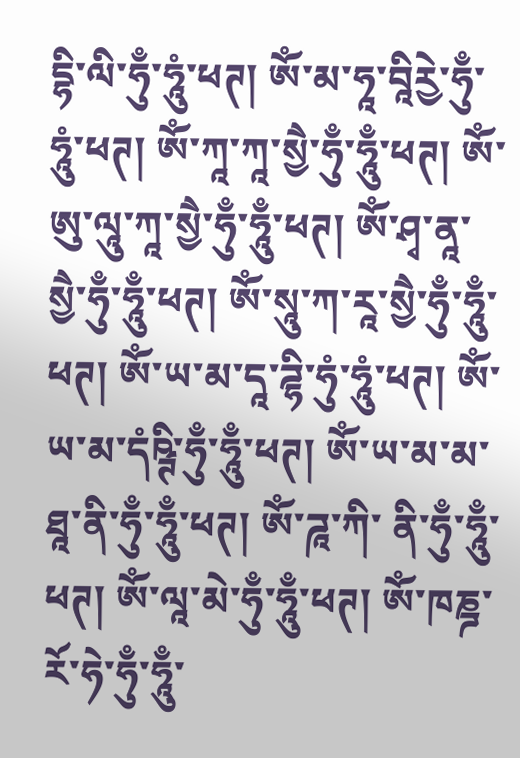དྷི་ལི་ཧུྃ་ཧཱུཾ་ཕཊ། ཨོཾ་མ་ཧཱ་བཱིརྱེ་ཧུྃ་ཧཱུཾ་ཕཊ། ཨོཾ་ཀཱ་ཀཱ་སྱཻ་ཧུྃ་ཧཱུྃ་ཕཊ། ཨོཾ་ཨུ་ལཱུ་ཀཱ་སྱཻ་ཧུྃ་ཧཱུྃ་ཕཊ། ཨོཾ་ཤྭ་ནཱ་སྱཻ་ཧུྃ་ཧཱུྃ་ཕཊ། ཨོཾ་སཱུ་ཀ་རཱ་སྱཻ་ཧུྃ་ཧཱུྃ་ཕཊ། ཨོཾ་ཡ་མ་དཱ་ཌྷི་ཧུཾ་ཧཱུཾ་ཕཊ། ཨོཾ་ཡ་མ་དཾཥྚི་ཧུྃ་ཧཱུྃ་ཕཊ། ཨོཾ་ཡ་མ་མ་ཐཱ་ནི་ཧུྃ་ཧཱུྃ་ཕཊ། ཨོཾ་ཌཱ་ཀི་ ནི་ཧུྃ་ཧཱུྃ་ཕཊ། ཨོཾ་ལཱ་མེ་ཧུྃ་ཧཱུྃ་ཕཊ། ཨོཾ་ཁཎྜ་རོ་ཧེ་ཧུྃ་ཧཱུྃ་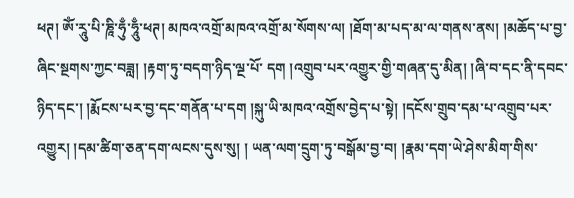ཕཊ། ཨོཾ་རཱུ་པི་ཎཱི་ཧུྃ་ཧཱུྃ་ཕཊ། མཁའ་འགྲོ་མཁའ་འགྲོ་མ་སོགས་ལ། །ཐོག་མ་པད་མ་ལ་གནས་ནས། །མཆོད་པ་བྱ་ཞིང་སྔགས་ཀྱང་བཟླ། །རྟག་ཏུ་བདག་ཉིད་ལྔ་པོ་ དག །འགྲུབ་པར་འགྱུར་གྱི་གཞན་དུ་མིན། །ཞི་བ་དང་ནི་དབང་ཉིད་དང་། །རྨོངས་པར་བྱ་དང་གནོན་པ་དག །སྐུ་ཡི་མཁའ་འགྲོས་བྱེད་པ་སྟེ། །དངོས་གྲུབ་དམ་པ་འགྲུབ་པར་འགྱུར། །དམ་ཚིག་ཅན་དག་ལངས་དུས་སུ། ། ཡན་ལག་དྲུག་ཏུ་བསྒོམ་བྱ་བ། །རྣམ་དག་ཡེ་ཤེས་མིག་གིས་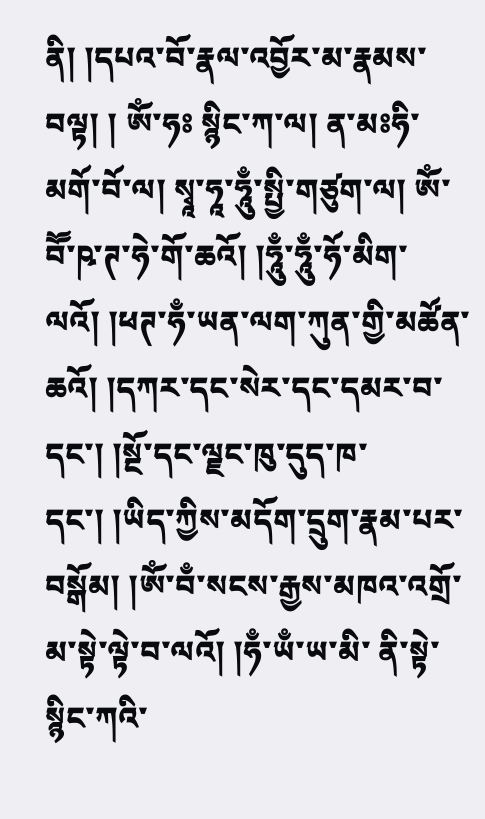ནི། །དཔའ་བོ་རྣལ་འབྱོར་མ་རྣམས་བལྟ། ། ཨོཾ་ཧཿ སྙིང་ཀ་ལ། ན་མཿཧི་མགོ་བོ་ལ། སྭཱ་ཧཱ་ཧཱུྃ་སྤྱི་གཙུག་ལ། ཨོཾ་བཽ་ཥ་ཊ་ཧེ་གོ་ཆའོ། །ཧཱུྃ་ཧཱུྃ་ཧོ་མིག་ ལའོ། །ཕཊ་ཧྃ་ཡན་ལག་ཀུན་གྱི་མཚོན་ཆའོ། །དཀར་དང་སེར་དང་དམར་བ་དང་། །སྔོ་དང་ལྗང་ཁུ་དུད་ཁ་དང་། །ཡིད་ཀྱིས་མདོག་དྲུག་རྣམ་པར་བསྒོམ། །ཨོཾ་བྃ་སངས་རྒྱས་མཁའ་འགྲོ་མ་སྟེ་ལྟེ་བ་ལའོ། །ཧྃ་ཡྃ་ཡ་མི་ ནི་སྟེ་སྙིང་ཀའི་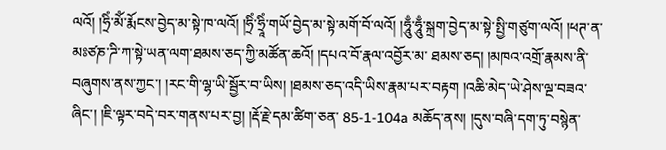ལའོ། །ཧྲིཾ་མོཾ་རྨོངས་བྱེད་མ་སྟེ་ཁ་ལའོ། །ཧྲིཾ་ཧྲཱིཾ་གཡོ་བྱེད་མ་སྟེ་མགོ་བོ་ལའོ། །ཧཱུྃ་ཧཱུྃ་སྐྲག་བྱེད་མ་སྟེ་སྤྱི་གཙུག་ལའོ། །ཕཊ་ན་མཿཙཎ་ཌི་ཀ་སྟེ་ཡན་ལག་ཐམས་ཅད་ཀྱི་མཚོན་ཆའོ། །དཔའ་བོ་རྣལ་འབྱོར་མ་ ཐམས་ཅད། །མཁའ་འགྲོ་རྣམས་ནི་བཞུགས་ནས་ཀྱང་། །རང་གི་ལྷ་ཡི་སྦྱོར་བ་ཡིས། །ཐམས་ཅད་འདི་ཡིས་རྣམ་པར་བརྟག །འཆི་མེད་ཡེ་ཤེས་ལྔ་བཟའ་ཞིང་། །ཇི་ལྟར་བདེ་བར་གནས་པར་བྱ། །རྡོ་རྗེ་དམ་ཚིག་ཅན་ 85-1-104a མཆོད་ནས། །དུས་བཞི་དག་ཏུ་བསྙེན་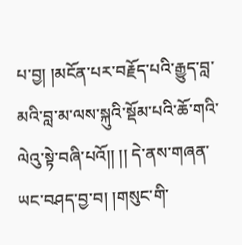པ་བྱ། །མངོན་པར་བརྗོད་པའི་རྒྱུད་བླ་མའི་བླ་མ་ལས་སྐུའི་སྡོམ་པའི་ཆོ་གའི་ལེའུ་སྟེ་བཞི་པའོ།། །། དེ་ནས་གཞན་ཡང་བཤད་བྱ་བ། །གསུང་གི་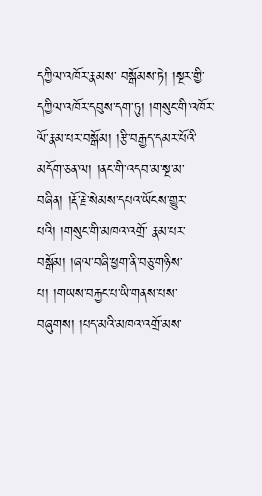དཀྱིལ་འཁོར་རྣམས་ བསྒོམས་ཏེ། །སྔར་གྱི་དཀྱིལ་འཁོར་དབུས་དག་ཏུ། །གསུང་གི་འཁོར་ལོ་རྣམ་པར་བསྒོམ། །རྩི་བརྒྱད་དམར་པོའི་མདོག་ཅན་ལ། །ནང་གི་འདབ་མ་སྔ་མ་བཞིན། །རྡོ་རྗེ་སེམས་དཔའ་ཡོངས་གྱུར་པའི། །གསུང་གི་མཁའ་འགྲོ་ རྣམ་པར་བསྒོམ། །ཞལ་བཞི་ཕྱག་ནི་བཅུ་གཉིས་པ། །གཡས་བརྐྱང་པ་ཡི་གནས་པས་བཞུགས། །པད་མའི་མཁའ་འགྲོ་མས་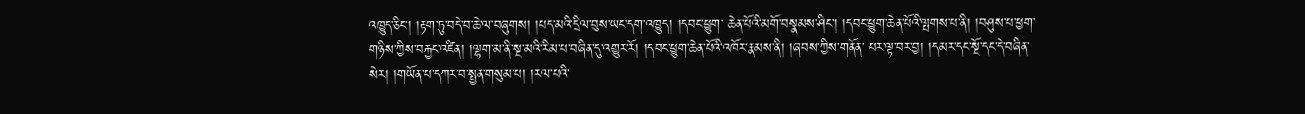འཁྱུད་ཅིང་། །རྟག་ཏུ་བདེ་བ་ཆེ་ལ་བཞུགས། །པད་མའི་དྲིལ་བུས་ཡང་དག་འཁྱུད། །དབང་ཕྱུག་ ཆེན་པོའི་མགོ་བསྣམས་ཤིང་། །དབང་ཕྱུག་ཆེན་པོའི་ལྤགས་པ་ནི། །བཤུས་པ་ཕྱག་གཉིས་ཀྱིས་བརྐྱང་འཛིན། །ལྷག་མ་ནི་སྔ་མའི་རིམ་པ་བཞིན་དུ་འགྱུར་རོ། །དབང་ཕྱུག་ཆེན་པོའི་འཁོར་རྣམས་ནི། །ཞབས་ཀྱིས་གནོན་ པར་ལྟ་བར་བྱ། །དམར་དང་སྔོ་དང་དེ་བཞིན་སེར། །གཡོན་པ་དཀར་བ་སྤྱན་གསུམ་པ། །རལ་པའི་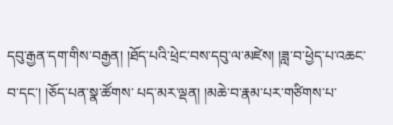དབུ་རྒྱན་དག་གིས་བརྒྱན། །ཐོད་པའི་ཕྲེང་བས་དབུ་ལ་མཛེས། །ཟླ་བ་ཕྱེད་པ་འཆང་བ་དང་། །ཅོད་པན་སྣ་ཚོགས་ པད་མར་ལྡན། །མཆེ་བ་རྣམ་པར་གཙིགས་པ་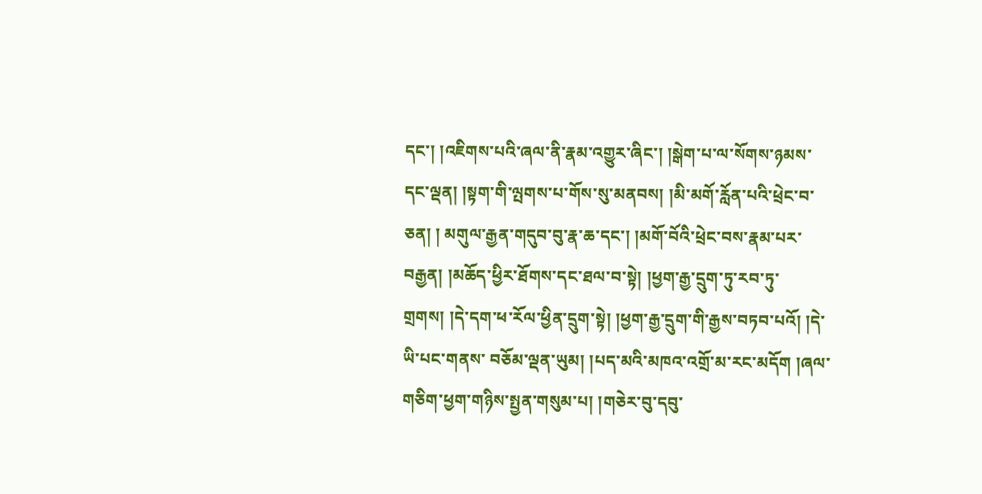དང་། །འཇིགས་པའི་ཞལ་ནི་རྣམ་འགྱུར་ཞིང་། །སྒེག་པ་ལ་སོགས་ཉམས་དང་ལྡན། །སྟག་གི་ལྤགས་པ་གོས་སུ་མནབས། །མི་མགོ་རློན་པའི་ཕྲེང་བ་ཅན། ། མགུལ་རྒྱན་གདུབ་བུ་རྣ་ཆ་དང་། །མགོ་བོའི་ཕྲེང་བས་རྣམ་པར་བརྒྱན། །མཆོད་ཕྱིར་ཐོགས་དང་ཐལ་བ་སྟེ། །ཕྱག་རྒྱ་དྲུག་ཏུ་རབ་ཏུ་གྲགས། །དེ་དག་ཕ་རོལ་ཕྱིན་དྲུག་སྟེ། །ཕྱག་རྒྱ་དྲུག་གི་རྒྱས་བཏབ་པའོ། །དེ་ཡི་པང་གནས་ བཅོམ་ལྡན་ཡུམ། །པད་མའི་མཁའ་འགྲོ་མ་རང་མདོག །ཞལ་གཅིག་ཕྱག་གཉིས་སྤྱན་གསུམ་པ། །གཅེར་བུ་དབུ་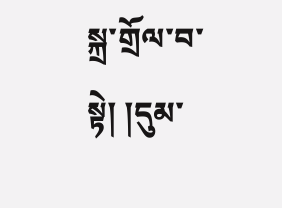སྐྲ་གྲོལ་བ་སྟེ། །དུམ་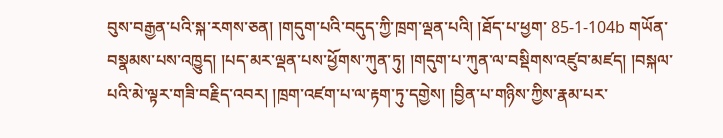བུས་བརྒྱན་པའི་སྐ་རགས་ཅན། །གདུག་པའི་བདུད་ཀྱི་ཁྲག་ལྡན་པའི། །ཐོད་པ་ཕྱག་ 85-1-104b གཡོན་བསྣམས་པས་འཁྱུད། །པད་མར་ལྡན་པས་ཕྱོགས་ཀུན་ཏུ། །གདུག་པ་ཀུན་ལ་བསྡིགས་འཛུབ་མཛད། །བསྐལ་པའི་མེ་ལྟར་གཟི་བརྗིད་འབར། །ཁྲག་འཛག་པ་ལ་རྟག་ཏུ་དགྱེས། །བྱིན་པ་གཉིས་ཀྱིས་རྣམ་པར་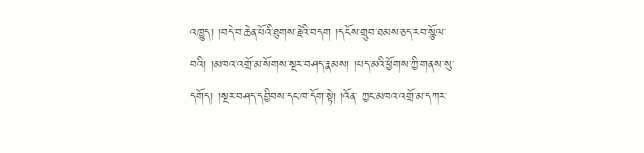འཁྱུད། །བདེ་བ་ཆེན་པོའི་ཐུགས་རྗེའི་བདག །དངོས་གྲུབ་ཐམས་ཅད་རབ་སྩོལ་བའི། །མཁའ་འགྲོ་མ་སོགས་སྔར་བཤད་རྣམས། །པད་མའི་ཕྱོགས་ཀྱི་གནས་སུ་དགོད། །སྔར་བཤད་དབྱིབས་དང་ཁ་དོག་སྟེ། །འོན་ ཀྱང་མཁའ་འགྲོ་མ་དཀར་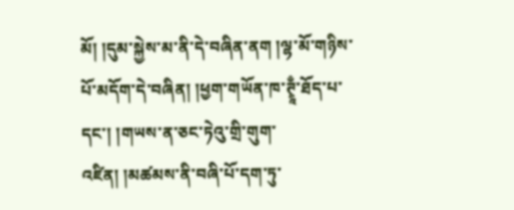མོ། །དུམ་སྐྱེས་མ་ནི་དེ་བཞིན་ནག །ལྷ་མོ་གཉིས་པོ་མདོག་དེ་བཞིན། །ཕྱག་གཡོན་ཁ་ཊྭཱྃ་ཐོད་པ་དང་། །གཡས་ན་ཅང་ཏེའུ་གྲི་གུག་འཛིན། །མཚམས་ནི་བཞི་པོ་དག་ཏུ་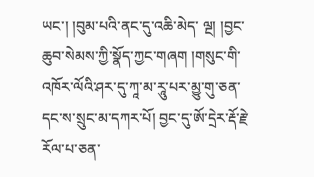ཡང་། །བུམ་པའི་ནང་དུ་འཆི་མེད་ ལྔ། །བྱང་ཆུབ་སེམས་ཀྱི་སྣོད་ཀྱང་གཞག །གསུང་གི་འཁོར་ལོའི་ཤར་དུ་ཀཱ་མ་རཱུ་པར་མྱུ་གུ་ཅན་དང་ས་སྲུང་མ་དཀར་པོ། བྱང་དུ་ཨོ་དྲེར་རྡོ་རྗེ་རོལ་པ་ཅན་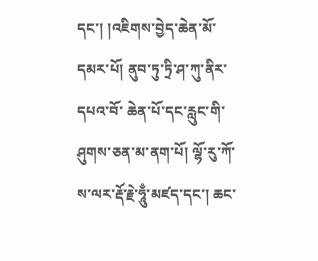དང་། །འཇིགས་བྱེད་ཆེན་མོ་དམར་པོ། ནུབ་ཏུ་ཏྲི་ཤ་ཀུ་ནིར་དཔའ་བོ་ ཆེན་པོ་དང་རླུང་གི་ཤུགས་ཅན་མ་ནག་པོ། ལྷོ་རུ་ཀོ་ས་ལར་རྡོ་རྗེ་ཧཱུྃ་མཛད་དང་། ཆང་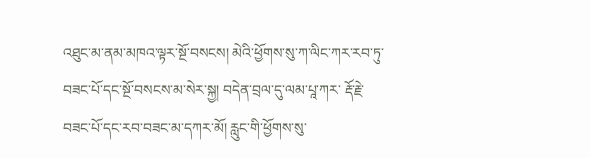འཐུང་མ་ནམ་མཁའ་ལྟར་སྔོ་བསངས། མེའི་ཕྱོགས་སུ་ཀ་ལིང་ཀར་རབ་ཏུ་བཟང་པོ་དང་སྔོ་བསངས་མ་སེར་སྐྱ། བདེན་བྲལ་དུ་ལམ་པཱ་ཀར་ རྡོ་རྗེ་བཟང་པོ་དང་རབ་བཟང་མ་དཀར་མོ། རླུང་གི་ཕྱོགས་སུ་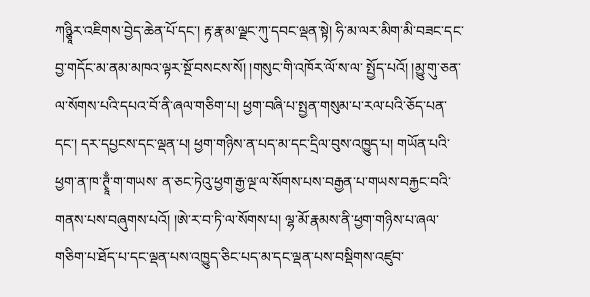ཀཉྩཱིར་འཇིགས་བྱེད་ཆེན་པོ་དང་། རྟ་རྣ་མ་ལྗང་ཀུ་དབང་ལྡན་སྟེ། ཧི་མ་ལར་མིག་མི་བཟང་དང་བྱ་གདོང་མ་ནམ་མཁའ་ལྟར་སྔོ་བསངས་སོ། །གསུང་གི་འཁོར་ལོ་ས་ལ་ སྤྱོད་པའོ། །མྱུ་གུ་ཅན་ལ་སོགས་པའི་དཔའ་བོ་ནི་ཞལ་གཅིག་པ། ཕྱག་བཞི་པ་སྤྱན་གསུམ་པ་རལ་པའི་ཅོད་པན་དང་། དར་དཔྱངས་དང་ལྡན་པ། ཕྱག་གཉིས་ན་པད་མ་དང་དྲིལ་བུས་འཁྱུད་པ། གཡོན་པའི་ཕྱག་ན་ཁ་ཊྭཱྃ་ག་གཡས་ ན་ཅང་ཏེའུ་ཕྱག་རྒྱ་ལྔ་ལ་སོགས་པས་བརྒྱན་པ་གཡས་བརྐྱང་བའི་གནས་པས་བཞུགས་པའོ། །ཨེ་ར་བ་ཏི་ལ་སོགས་པ། ལྷ་མོ་རྣམས་ནི་ཕྱག་གཉིས་པ་ཞལ་གཅིག་པ་ཐོད་པ་དང་ལྡན་པས་འཁྱུད་ཅིང་པད་མ་དང་ལྡན་པས་བསྡིགས་འཛུབ་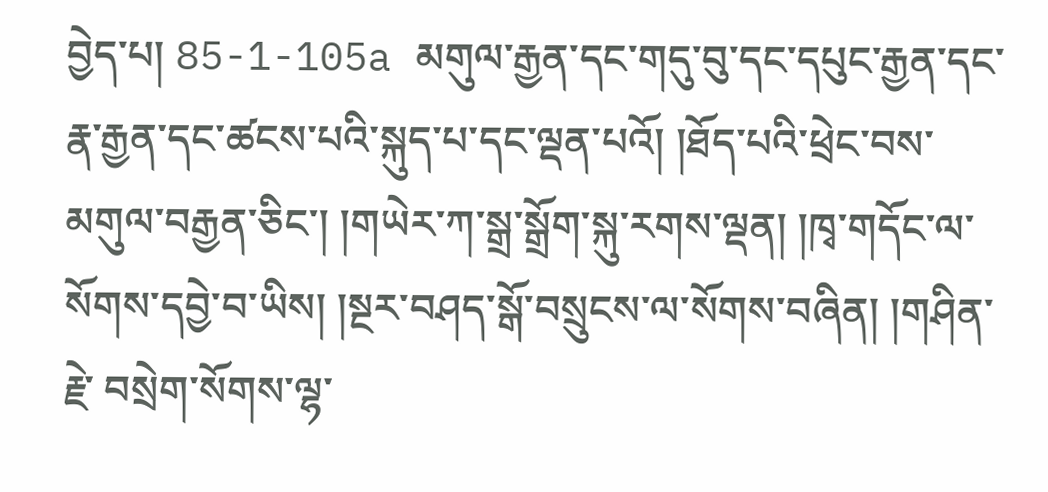བྱེད་པ། 85-1-105a མགུལ་རྒྱན་དང་གདུ་བུ་དང་དཔུང་རྒྱན་དང་རྣ་རྒྱན་དང་ཚངས་པའི་སྐུད་པ་དང་ལྡན་པའོ། །ཐོད་པའི་ཕྲེང་བས་མགུལ་བརྒྱན་ཅིང་། །གཡེར་ཀ་སྒྲ་སྒྲོག་སྐུ་རགས་ལྡན། །ཁྭ་གདོང་ལ་སོགས་དབྱེ་བ་ཡིས། །སྔར་བཤད་སྒོ་བསྲུངས་ལ་སོགས་བཞིན། །གཤིན་རྗེ་ བསྲེག་སོགས་ལྷ་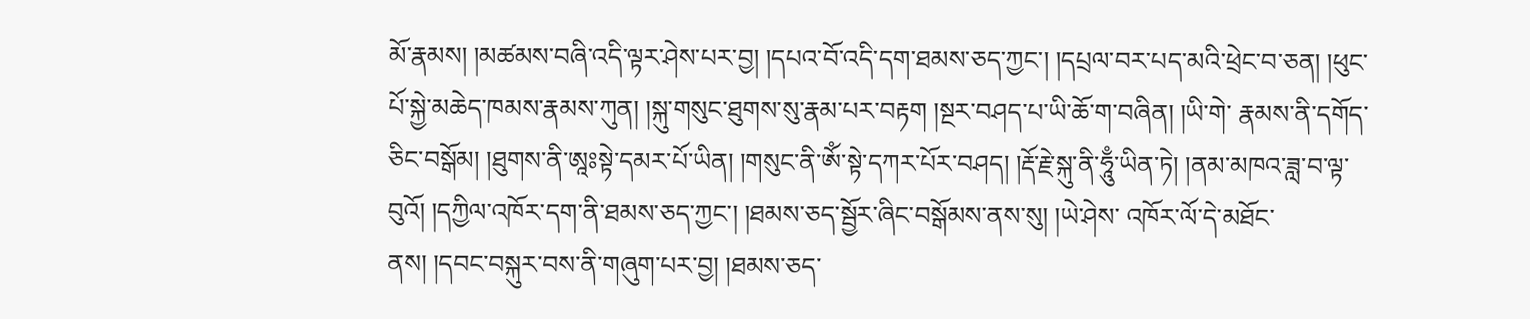མོ་རྣམས། །མཚམས་བཞི་འདི་ལྟར་ཤེས་པར་བྱ། །དཔའ་བོ་འདི་དག་ཐམས་ཅད་ཀྱང་། །དཔྲལ་བར་པད་མའི་ཕྲེང་བ་ཅན། །ཕུང་པོ་སྐྱེ་མཆེད་ཁམས་རྣམས་ཀུན། །སྐུ་གསུང་ཐུགས་སུ་རྣམ་པར་བརྟག །སྔར་བཤད་པ་ཡི་ཆོ་ག་བཞིན། །ཡི་གེ་ རྣམས་ནི་དགོད་ཅིང་བསྒོམ། །ཐུགས་ནི་ཨཱཿསྟེ་དམར་པོ་ཡིན། །གསུང་ནི་ཨོཾ་སྟེ་དཀར་པོར་བཤད། །རྡོ་རྗེ་སྐུ་ནི་ཧཱུྃ་ཡིན་ཏེ། །ནམ་མཁའ་ཟླ་བ་ལྟ་བུའོ། །དཀྱིལ་འཁོར་དག་ནི་ཐམས་ཅད་ཀྱང་། །ཐམས་ཅད་སྦྱོར་ཞིང་བསྒོམས་ནས་སུ། །ཡེ་ཤེས་ འཁོར་ལོ་དེ་མཐོང་ནས། །དབང་བསྐུར་བས་ནི་གཞུག་པར་བྱ། །ཐམས་ཅད་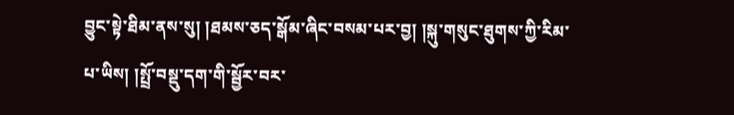བྱུང་སྟེ་ཐིམ་ནས་སུ། །ཐམས་ཅད་སྒོམ་ཞིང་བསམ་པར་བྱ། །སྐུ་གསུང་ཐུགས་ཀྱི་རིམ་པ་ཡིས། །སྤྲོ་བསྡུ་དག་གི་སྦྱོར་བར་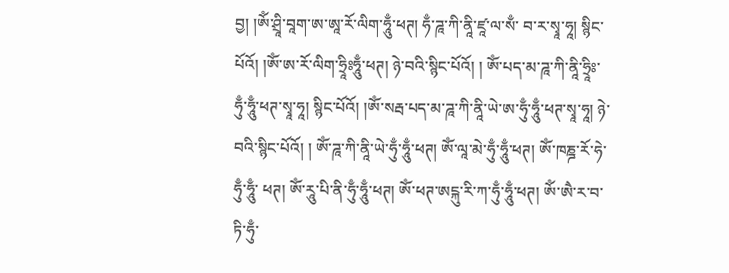བྱ། །ཨོཾ་ཤྲཱི་བཱག་ཨ་ཨཱ་རོ་ལིག་ཧཱུྃ་ཕཊ། ཧྃ་ཌཱ་ཀི་ནཱི་ཛཱ་ལ་སྃ་ བ་ར་སྭཱ་ཧཱ། སྙིང་པོའོ། །ཨོཾ་ཨ་རོ་ལིག་ཧྲཱིཿཧཱུྃ་ཕཊ། ཉེ་བའི་སྙིང་པོའོ། ། ཨོཾ་པད་མ་ཌཱ་ཀི་ནཱི་ཧྲཱིཿ་ཧུྃ་ཧཱུྃ་ཕཊ་སྭཱ་ཧཱ། སྙིང་པོའོ། །ཨོཾ་སརྦ་པད་མ་ཌཱ་ཀི་ནཱི་ཡེ་ཨ་ཧུྃ་ཧཱུྃ་ཕཊ་སྭཱ་ཧཱ། ཉེ་བའི་སྙིང་པོའོ། ། ཨོཾ་ཌཱ་ཀི་ནཱི་ཡེ་ཧུྃ་ཧཱུྃ་ཕཊ། ཨོཾ་ལཱ་མེ་ཧུྃ་ཧཱུྃ་ཕཊ། ཨོཾ་ཁཎྜ་རོ་ཧེ་ཧུྃ་ཧཱུྃ་ ཕཊ། ཨོཾ་རཱུ་པི་ནི་ཧུྃ་ཧཱུྃ་ཕཊ། ཨོཾ་ཕཊ་ཨངྐུ་རི་ཀ་ཧུྃ་ཧཱུྃ་ཕཊ། ཨོཾ་ཨཻ་ར་བ་ཏི་ཧུྃ་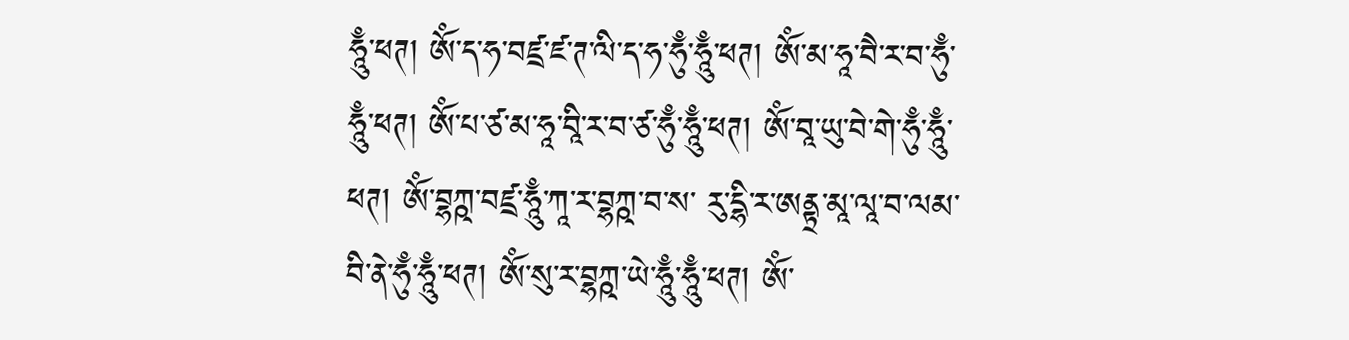ཧཱུྃ་ཕཊ། ཨོཾ་ད་ཧ་བཛྲ་ཛ་ཊ་ལི་ད་ཧ་ཧུྃ་ཧཱུྃ་ཕཊ། ཨོཾ་མ་ཧཱ་བཻ་ར་བ་ཧུྃ་ཧཱུྃ་ཕཊ། ཨོཾ་པ་ཙ་མ་ཧཱ་བཱི་ར་བ་ཙ་ཧུྃ་ཧཱུྃ་ཕཊ། ཨོཾ་བཱ་ཡུ་བེ་གེ་ཧུྃ་ཧཱུྃ་ཕཊ། ཨོཾ་བྷཀྵ་བཛྲ་ཧཱུྃ་ཀཱ་ར་བྷཀྵ་བ་ས་ རུ་དྷི་ར་ཨནྟྲ་མཱ་ལཱ་བ་ལམ་བི་ནེ་ཧུྃ་ཧཱུྃ་ཕཊ། ཨོཾ་སུ་ར་བྷཀྵ་ཡེ་ཧཱུྃ་ཧཱུྃ་ཕཊ། ཨོཾ་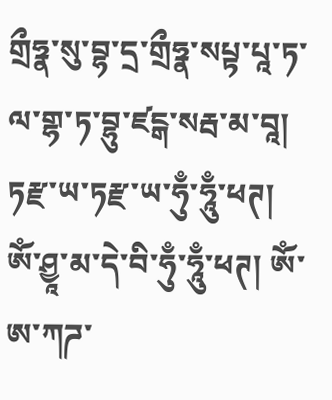གྲྀཧྣ་སུ་བྷ་དྲ་གྲྀཧྣ་སཔྟ་པཱ་ཏ་ལ་གྷ་ཏ་བྷུ་ཛངྒ་སརྦ་མ་བཱ། ཏརྫ་ཡ་ཏརྫ་ཡ་ཧུྃ་ཧཱུྃ་ཕཊ། ཨོཾ་ཤྱཱ་མ་དེ་བི་ཧུྃ་ཧཱུྃ་ཕཊ། ཨོཾ་ཨ་ཀཌ་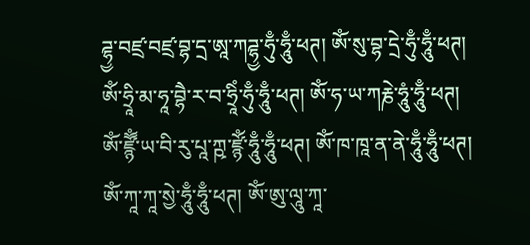ཌྷྱ་བཛྲ་བཛྲ་བྷ་དྲ་ཨཱ་ཀཌྷྱ་ཧུྃ་ཧཱུྃ་ཕཊ། ཨོཾ་སུ་བྷ་དྲེ་ཧུྃ་ཧཱུྃ་ཕཊ། ཨོཾ་ཧྲཱི་མ་ཧཱ་བྷཻ་ར་བ་ཧྲཱིཾ་ཧུྃ་ཧཱུྃ་ཕཊ། ཨོཾ་ཧ་ཡ་ཀརྞེ་ཧཱུཾ་ཧཱུྃ་ཕཊ། ཨོཾ་ཛྙཽཾ་ཡ་བི་རུ་པཱ་ཀྵ་ཛྙོཾ་ཧཱུྃ་ཧཱུྃ་ཕཊ། ཨོཾ་ཁ་ཁཱ་ན་ནེ་ཧཱུྃ་ཧཱུྃ་ཕཊ། ཨོཾ་ཀཱ་ཀཱ་སྱེ་ཧཱུྃ་ཧཱུྃ་ཕཊ། ཨོཾ་ཨུ་ལཱུ་ཀཱ་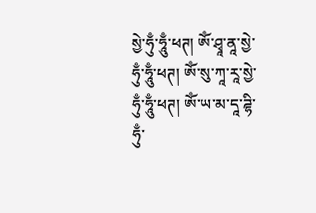སྱེ་ཧུྃ་ཧཱུྃ་ཕཊ། ཨོཾ་ཤྭཱ་ནཱ་སྱེ་ཧུྃ་ཧཱུྃ་ཕཊ། ཨོཾ་སུ་ཀཱ་རཱ་སྱེ་ཧུྃ་ཧཱུྃ་ཕཊ། ཨོཾ་ཡ་མ་དཱ་ཌྷི་ཧུྃ་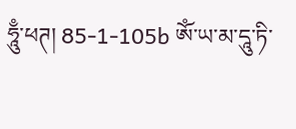ཧཱུྃ་ཕཊ། 85-1-105b ཨོཾ་ཡ་མ་དཱུ་ཏི་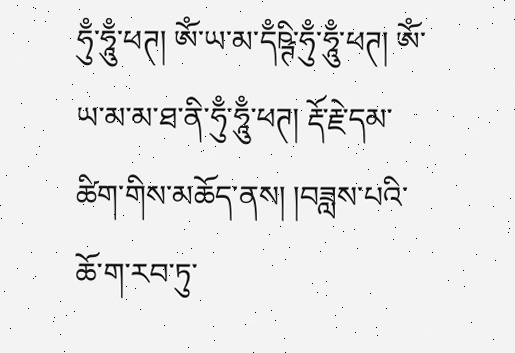ཧུྃ་ཧཱུྃ་ཕཊ། ཨོཾ་ཡ་མ་དྃཥྚི་ཧུྃ་ཧཱུྃ་ཕཊ། ཨོཾ་ཡ་མ་མ་ཐ་ནི་ཧུྃ་ཧཱུྃ་ཕཊ། རྡོ་རྗེ་དམ་ཚིག་གིས་མཆོད་ནས། །བཟླས་པའི་ཆོ་ག་རབ་ཏུ་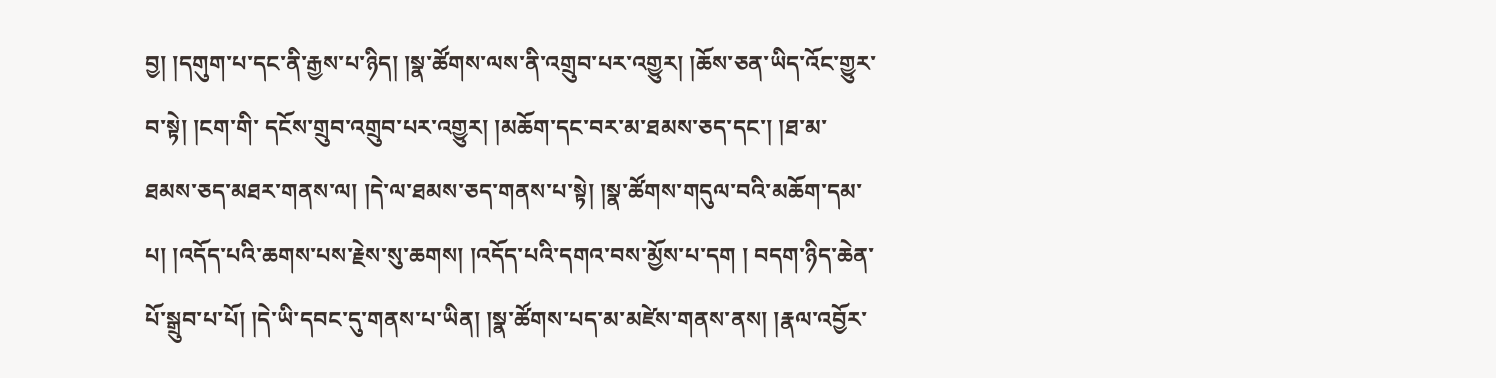བྱ། །དགུག་པ་དང་ནི་རྒྱས་པ་ཉིད། །སྣ་ཚོགས་ལས་ནི་འགྲུབ་པར་འགྱུར། །ཆོས་ཅན་ཡིད་འོང་གྱུར་བ་སྟེ། །ངག་གི་ དངོས་གྲུབ་འགྲུབ་པར་འགྱུར། །མཆོག་དང་བར་མ་ཐམས་ཅད་དང་། །ཐ་མ་ཐམས་ཅད་མཐར་གནས་ལ། །དེ་ལ་ཐམས་ཅད་གནས་པ་སྟེ། །སྣ་ཚོགས་གདུལ་བའི་མཆོག་དམ་པ། །འདོད་པའི་ཆགས་པས་རྗེས་སུ་ཆགས། །འདོད་པའི་དགའ་བས་མྱོས་པ་དག ། བདག་ཉིད་ཆེན་པོ་སྒྲུབ་པ་པོ། །དེ་ཡི་དབང་དུ་གནས་པ་ཡིན། །སྣ་ཚོགས་པད་མ་མཛེས་གནས་ནས། །རྣལ་འབྱོར་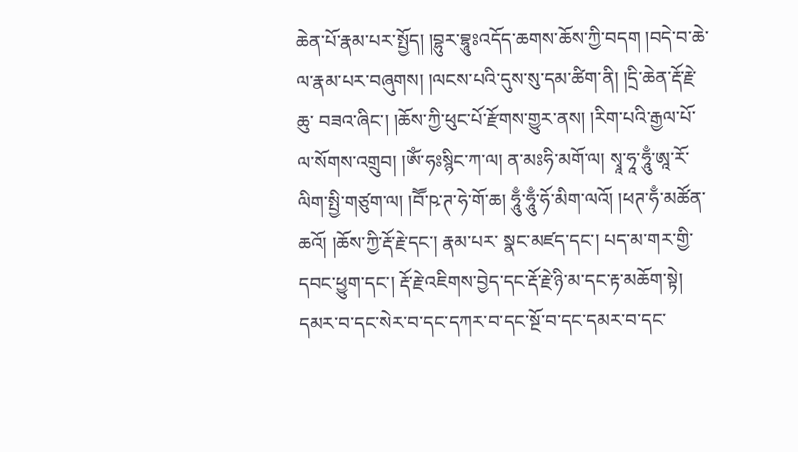ཆེན་པོ་རྣམ་པར་སྤྱོད། །བྷུར་བྷཱུཿའདོད་ཆགས་ཆོས་ཀྱི་བདག །བདེ་བ་ཆེ་ལ་རྣམ་པར་བཞུགས། །ལངས་པའི་དུས་སུ་དམ་ཚིག་ནི། །དྲི་ཆེན་རྡོ་རྗེ་ཆུ་ བཟའ་ཞིང་། །ཆོས་ཀྱི་ཕུང་པོ་རྫོགས་གྱུར་ནས། །རིག་པའི་རྒྱལ་པོ་ལ་སོགས་འགྲུབ། །ཨོཾ་ཧཿསྙིང་ཀ་ལ། ན་མཿཧི་མགོ་ལ། སྭཱ་ཧཱ་ཧཱུྃ་ཨཱ་རོ་ལིག་སྤྱི་གཙུག་ལ། །བཽ་ཥ་ཊ་ཧེ་གོ་ཆ། ཧཱུྃ་ཧཱུྃ་ཧོ་མིག་ལའོ། །ཕཊ་ཧྃ་མཚོན་ཆའོ། །ཆོས་ཀྱི་རྡོ་རྗེ་དང་། རྣམ་པར་ སྣང་མཛད་དང་། པད་མ་གར་གྱི་དབང་ཕྱུག་དང་། རྡོ་རྗེ་འཇིགས་བྱེད་དང་རྡོ་རྗེ་ཉི་མ་དང་རྟ་མཆོག་སྟེ། དམར་བ་དང་སེར་བ་དང་དཀར་བ་དང་སྔོ་བ་དང་དམར་བ་དང་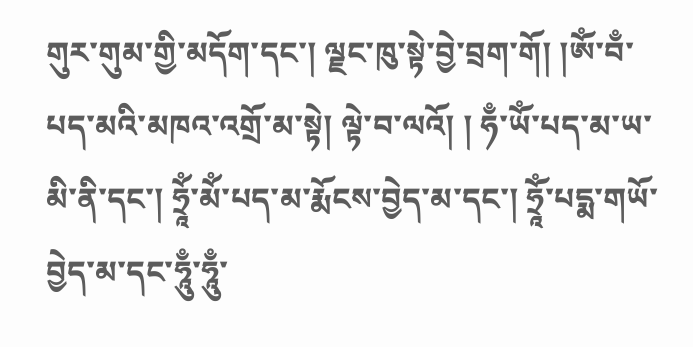གུར་གུམ་གྱི་མདོག་དང་། ལྗང་ཁུ་སྟེ་བྱེ་བྲག་གོ། །ཨོཾ་བྃ་པད་མའི་མཁའ་འགྲོ་མ་སྟེ། ལྟེ་བ་ལའོ། ། ཧྃ་ཡོཾ་པད་མ་ཡ་མི་ནི་དང་། ཧྲཱོཾ་མོཾ་པད་མ་རྨོངས་བྱེད་མ་དང་། ཧྲཱོཾ་པདྨ་གཡོ་བྱེད་མ་དང་ཧཱུྃ་ཧཱུྃ་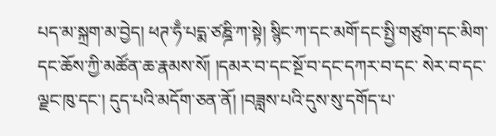པད་མ་སྐྲག་མ་བྱེད། ཕཊ་ཧྃ་པདྨ་ཙཎྜི་ཀ་སྟེ། སྙིང་ཀ་དང་མགོ་དང་སྤྱི་གཙུག་དང་མིག་དང་ཆོས་ཀྱི་མཚོན་ཆ་རྣམས་སོ། །དམར་བ་དང་སྔོ་བ་དང་དཀར་བ་དང་ སེར་བ་དང་ལྗང་ཁུ་དང་། དུད་པའི་མདོག་ཅན་ནོ། །བཟླས་པའི་དུས་སུ་དགོད་པ་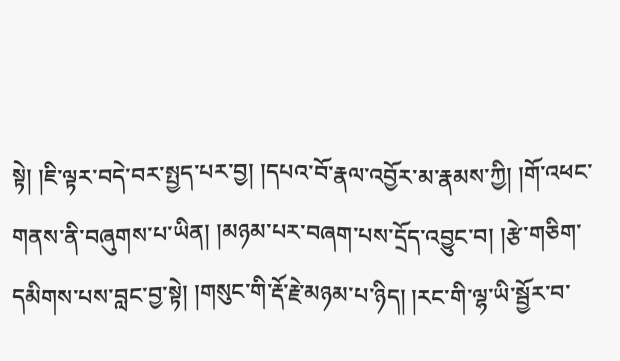སྟེ། །ཇི་ལྟར་བདེ་བར་སྤྱད་པར་བྱ། །དཔའ་བོ་རྣལ་འབྱོར་མ་རྣམས་ཀྱི། །གོ་འཕང་གནས་ནི་བཞུགས་པ་ཡིན། །མཉམ་པར་བཞག་པས་དྲོད་འབྱུང་བ། །རྩེ་གཅིག་ དམིགས་པས་བླང་བྱ་སྟེ། །གསུང་གི་རྡོ་རྗེ་མཉམ་པ་ཉིད། །རང་གི་ལྷ་ཡི་སྦྱོར་བ་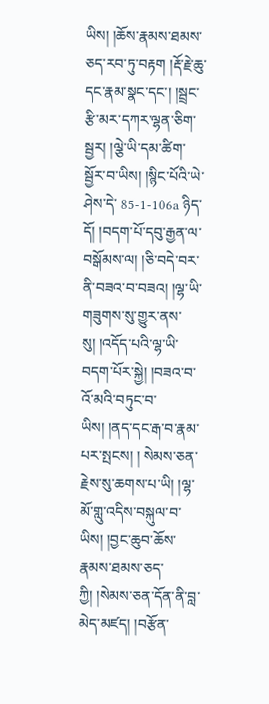ཡིས། །ཆོས་རྣམས་ཐམས་ཅད་རབ་ཏུ་བརྟག །རྡོ་རྗེ་ཆུ་དང་རྣམ་སྣང་དང་། །སྦྲང་རྩི་མར་དཀར་ལྷན་ཅིག་སྦྱར། །ལྕེ་ཡི་དམ་ཚིག་སྦྱོར་བ་ཡིས། །སྙིང་པོའི་ཡེ་ཤེས་དེ་ 85-1-106a ཉིད་དོ། །བདག་པོ་དབུ་རྒྱན་ལ་བསྒོམས་ལ། །ཅི་བདེ་བར་ནི་བཟའ་བ་བཟའ། །ལྷ་ཡི་གཟུགས་སུ་གྱུར་ནས་སུ། །འདོད་པའི་ལྷ་ཡི་བདག་པོར་སྐྱེ། །བཟའ་བ་འོ་མའི་བཏུང་བ་ཡིས། །ནད་དང་རྒ་བ་རྣམ་པར་སྤངས། ། སེམས་ཅན་རྗེས་སུ་ཆགས་པ་ཡི། །ལྷ་མོ་གླུ་འདིས་བསྐུལ་བ་ཡིས། །བྱང་ཆུབ་ཆོས་རྣམས་ཐམས་ཅད་ཀྱི། །སེམས་ཅན་དོན་ནི་བླ་མེད་མཛད། །བརྩོན་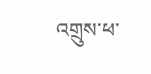འགྲུས་ཕ་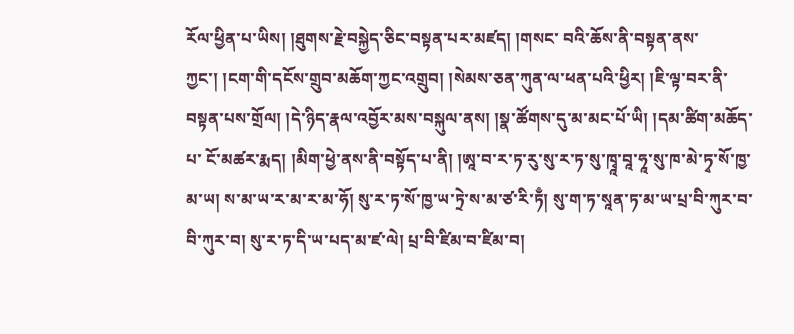རོལ་ཕྱིན་པ་ཡིས། །ཐུགས་རྗེ་བསྐྱེད་ཅིང་བསྟན་པར་མཛད། །གསང་ བའི་ཆོས་ནི་བསྟན་ནས་ཀྱང་། །ངག་གི་དངོས་གྲུབ་མཆོག་ཀྱང་འགྲུབ། །སེམས་ཅན་ཀུན་ལ་ཕན་པའི་ཕྱིར། །ཇི་ལྟ་བར་ནི་བསྟན་པས་གྲོལ། །དེ་ཉིད་རྣལ་འབྱོར་མས་བསྐུལ་ནས། །སྣ་ཚོགས་དུ་མ་མང་པོ་ཡི། །དམ་ཚིག་མཆོད་པ་ ངོ་མཚར་རྨད། །མིག་ཕྱེ་ནས་ནི་བསྟོད་པ་ནི། །ཨཱ་བ་ར་ཏ་རུ་སུ་ར་ཏ་སུ་ཁྭཱ་བཱ་ཧཱ་སུ་ཁ་མེ་ཏྭ་སོ་ཁྱ་མ་ཡ། ས་མ་ཡ་ར་མ་ར་མ་ཧོ། སུ་ར་ཏ་སོ་ཁྱ་ཡ་ཏྲེ་ས་མ་ཙ་རི་ཏྃ། སུ་ག་ཏ་སཱན་ཏ་མ་ཡ་པྲ་བི་ཀུར་བ་བི་ཀུར་བ། སུ་ར་ཏ་དི་ཡ་པད་མ་ཛ་ལེ། པྲ་བི་ཛིམ་བ་ཛིམ་བ།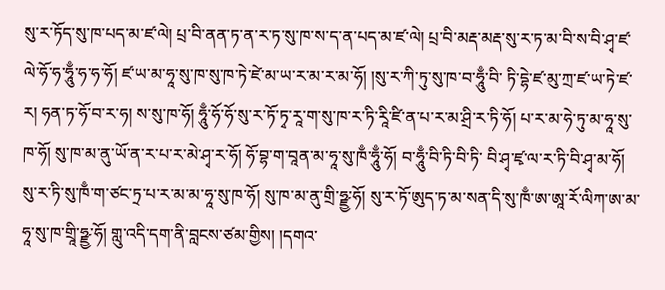སུ་ར་ཏོད་སུ་ཁ་པད་མ་ཛ་ལེ། པྲ་བི་ནན་ཏ་ན་ར་ཏ་སུ་ཁ་ས་ད་ན་པད་མ་ཛ་ལེ། པྲ་བི་མརྡ་མརྡ་སུ་ར་ཏ་མ་བི་ས་བི་ཤྭ་ཛ་ལེ་ཧོ་ཧ་ཧཱུྃ་ཧ་ཧ་ཧོ། ཛ་ཡ་མ་ཧཱ་སུ་ཁ་སུ་ཁ་ཏེ་ཛེ་མ་ཡ་ར་མ་ར་མ་ཧོ། །སུ་ར་ཀི་ཏུ་སུ་ཁ་བ་ཧཱུྃ་བི་ ཏི་དྷེ་ཛ་མུ་ཀྲ་ཛ་ཡ་ཏེ་ཛ་ར། ཧན་ཏ་ཧོ་བ་ར་ཧ། ས་སུ་ཁ་ཧོ། ཧཱུྃ་ཧོ་ཧོ་སུ་ར་ཏོ་ཏྭ་རཱ་ག་སུ་ཁ་ར་ཏི་རཱི་ཛི་ན་པ་ར་མ་ཤྲི་ར་ཏི་ཧོ། པ་ར་མ་ཧེ་ཏུ་མ་ཧཱ་སུ་ཁ་ཧོ། སུ་ཁ་མ་ནུ་ཡོ་ན་ར་པ་ར་མེ་ཤྭ་ར་ཧོ། ཧོ་བྷ་ག་བཱན་མ་ཧཱ་སུ་ཁྃ་ཧཱུྃ་ཧོ། བ་ཧཱུྃ་བི་ཏི་བི་ཏི་ བི་ཤྭ་ཛྭ་ལ་ར་ཏི་བི་ཤྭ་མ་ཧོ། སུ་ར་ཏི་སུ་ཁྃ་ག་ཙང་ཏྲ་པ་ར་མ་མ་ཧཱ་སུ་ཁ་ཧོ། སུ་ཁ་མ་ནུ་གྲི་ཧྫྱ་ཧོ། སུ་ར་ཏོ་ཨུད་ཏ་མ་སན་དི་སུ་ཁྃ་ཨ་ཨཱ་རོ་ལིཀ་ཨ་མ་ཧཱ་སུ་ཁ་གྲཱི་ཧྫྱ་ཧོ། གླུ་འདི་དག་ནི་བླངས་ཙམ་གྱིས། །དགའ་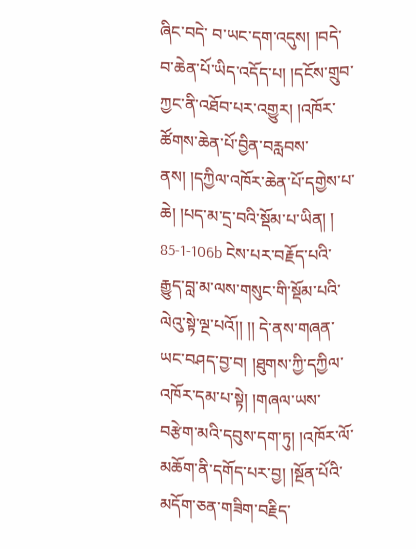ཞིང་བདེ་ བ་ཡང་དག་འདུས། །བདེ་བ་ཆེན་པོ་ཡིད་འདོད་པ། །དངོས་གྲུབ་ཀྱང་ནི་འཐོབ་པར་འགྱུར། །འཁོར་ཚོགས་ཆེན་པོ་བྱིན་བརླབས་ནས། །དཀྱིལ་འཁོར་ཆེན་པོ་དགྱེས་པ་ཆེ། །པད་མ་དྲ་བའི་སྡོམ་པ་ཡིན། ། 85-1-106b ངེས་པར་བརྗོད་པའི་རྒྱུད་བླ་མ་ལས་གསུང་གི་སྡོམ་པའི་ལེའུ་སྟེ་ལྔ་པའོ།། །། དེ་ནས་གཞན་ཡང་བཤད་བྱ་བ། །ཐུགས་ཀྱི་དཀྱིལ་འཁོར་དམ་པ་སྟེ། །གཞལ་ཡས་ བརྩེག་མའི་དབུས་དག་ཏུ། །འཁོར་ལོ་མཆོག་ནི་དགོད་པར་བྱ། །སྔོན་པོའི་མདོག་ཅན་གཟིག་བརྗིད་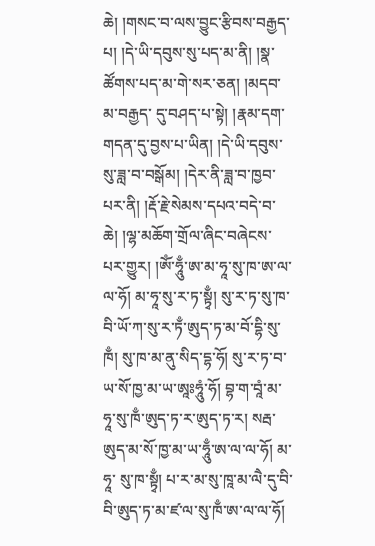ཆེ། །གསང་བ་ལས་བྱུང་རྩིབས་བརྒྱད་པ། །དེ་ཡི་དབུས་སུ་པད་མ་ནི། །སྣ་ཚོགས་པད་མ་གེ་སར་ཅན། །མདབ་མ་བརྒྱད་ དུ་བཤད་པ་སྟེ། །རྣམ་དག་གདན་དུ་བྱས་པ་ཡིན། །དེ་ཡི་དབུས་སུ་ཟླ་བ་བསྒོམ། །དེར་ནི་ཟླ་བ་ཁྱབ་པར་ནི། །རྡོ་རྗེ་སེམས་དཔའ་བདེ་བ་ཆེ། །ལྷ་མཆོག་གྲོལ་ཞིང་བཞེངས་པར་གྱུར། །ཨོཾ་ཧཱུྃ་ཨ་མ་ཧཱ་སུ་ཁ་ཨ་ལ་ལ་ཧོ། མ་ཧཱ་སུ་ར་ཏ་སྟྭྃ། སུ་ར་ཏ་སུ་ཁ་བི་ཡོ་ཀ་སུ་ར་ཏྃ་ཨུད་ཏ་མ་བོ་དྷི་སུ་ཁྃ། སུ་ཁ་མ་ནུ་སིད་དྷ་ཧོ། སུ་ར་ཏ་བ་ཡ་སོ་ཁྱ་མ་ཡ་ཨཱཿཧཱུཾ་ཧོ། བྷ་ག་བཱཾ་མ་ཧཱ་སུ་ཁྃ་ཨུད་ཏ་ར་ཨུད་ཏ་ར། སརྦ་ཨུད་མ་སོ་ཁྱ་མ་ཡ་ཧཱུྃ་ཨ་ལ་ལ་ཧོ། མ་ཧཱ་ སུ་ཁ་སྟྭྃ། པ་ར་མ་སུ་ཁཱ་མ་ལཻ་དུ་བི་བི་ཨུད་ཏ་མ་ཛ་ལ་སུ་ཁྃ་ཨ་ལ་ལ་ཧོ།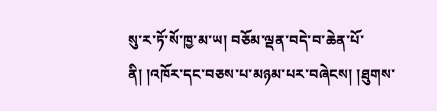སུ་ར་ཏོ་སོ་ཁྱ་མ་ཡ། བཅོམ་ལྡན་བདེ་བ་ཆེན་པོ་ནི། །འཁོར་དང་བཅས་པ་མཉམ་པར་བཞེངས། །ཐུགས་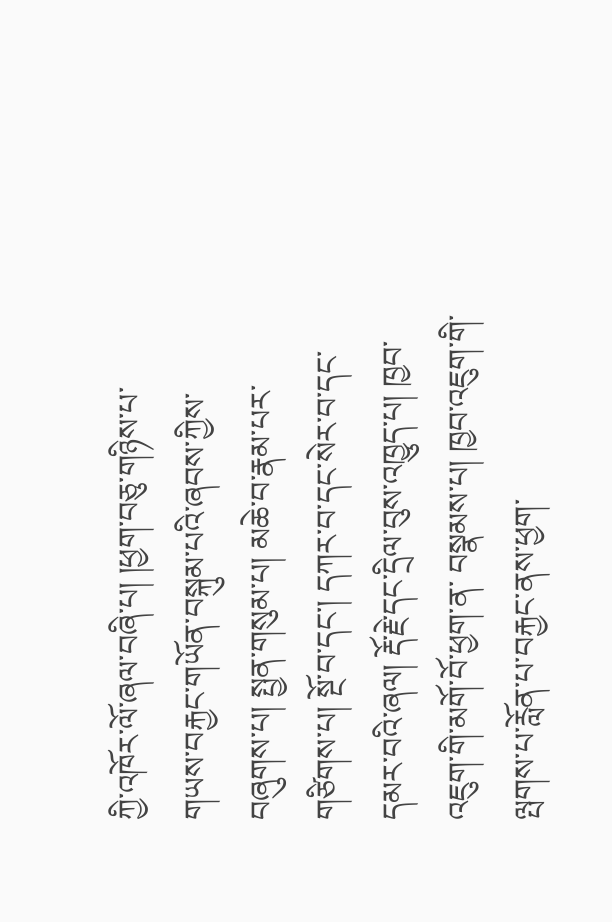ཀྱི་འཁོར་ལོ་ཞལ་བཞི་པ། །ཕྱག་བཅུ་གཉིས་པ་ གཡས་བརྐྱང་གཡོན་བསྐུམ་པའི་ཞབས་ཀྱིས་བཞུགས་པ། སྤྱན་གསུམ་པ། མཆེ་བ་རྣམ་པར་གཙིགས་པ། སྔོ་བ་དང་། དཀར་བ་དང་སེར་བ་དང་དམར་བའི་ཞལ། རྡོ་རྗེ་དང་དྲིལ་བུས་འཁྱུད་པ། ཁྱབ་འཇུག་གི་མགོ་བོ་ཕྱག་ན་ བསྣམས་པ། ཁྱབ་འཇུག་གི་ལྤགས་པ་རློན་པ་བརྐྱང་ནས་ཕྱག་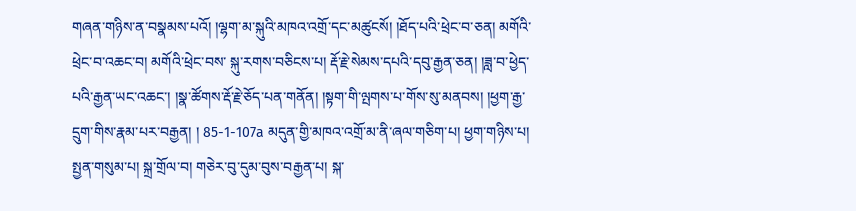གཞན་གཉིས་ན་བསྣམས་པའོ། །ལྷག་མ་སྐུའི་མཁའ་འགྲོ་དང་མཚུངསོ། །ཐོད་པའི་ཕྲེང་བ་ཅན། མགོའི་ཕྲེང་བ་འཆང་བ། མགོའི་ཕྲེང་བས་ སྐུ་རགས་བཅིངས་པ། རྡོ་རྗེ་སེམས་དཔའི་དབུ་རྒྱན་ཅན། །ཟླ་བ་ཕྱེད་པའི་རྒྱན་ཡང་འཆང་། །སྣ་ཚོགས་རྡོ་རྗེ་ཅོད་པན་གནོན། །སྟག་གི་ལྤགས་པ་གོས་སུ་མནབས། །ཕྱག་རྒྱ་དྲུག་གིས་རྣམ་པར་བརྒྱན། ། 85-1-107a མདུན་གྱི་མཁའ་འགྲོ་མ་ནི་ཞལ་གཅིག་པ། ཕྱག་གཉིས་པ། སྤྱན་གསུམ་པ། སྐྲ་གྲོལ་བ། གཅེར་བུ་དུམ་བུས་བརྒྱན་པ། སྐ་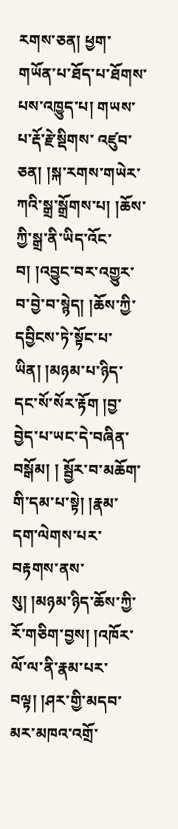རགས་ཅན། ཕྱག་གཡོན་པ་ཐོད་པ་ཐོགས་པས་འཁྱུད་པ། གཡས་པ་རྡོ་རྗེ་སྡིགས་ འཛུབ་ཅན། །སྐ་རགས་གཡེར་ཀའི་སྒྲ་སྒྲོགས་པ། །ཆོས་ཀྱི་སྒྲ་ནི་ཡིད་འོང་བ། །འབྱུང་བར་འགྱུར་བ་བྱེ་བ་སྙེད། །ཆོས་ཀྱི་དབྱིངས་ཏེ་སྟོང་པ་ཡིན། །མཉམ་པ་ཉིད་དང་སོ་སོར་རྟོག །བྱ་བྱེད་པ་ཡང་དེ་བཞིན་བསྒོམ། ། སྦྱོར་བ་མཆོག་གི་དམ་པ་སྟེ། །རྣམ་དག་ལེགས་པར་བརྟགས་ནས་སུ། །མཉམ་ཉིད་ཆོས་ཀྱི་རོ་གཅིག་བྱས། །འཁོར་ལོ་ལ་ནི་རྣམ་པར་བལྟ། །ཤར་གྱི་མདབ་མར་མཁའ་འགྲོ་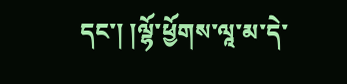དང་། །ལྷོ་ཕྱོགས་ལཱ་མ་དེ་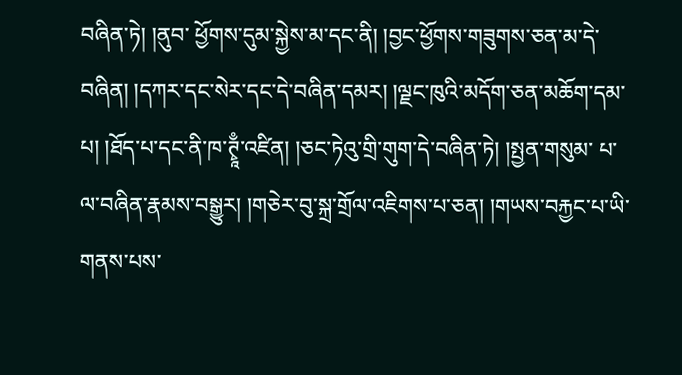བཞིན་ཏེ། །ནུབ་ ཕྱོགས་དུམ་སྐྱེས་མ་དང་ནི། །བྱང་ཕྱོགས་གཟུགས་ཅན་མ་དེ་བཞིན། །དཀར་དང་སེར་དང་དེ་བཞིན་དམར། །ལྗང་ཁུའི་མདོག་ཅན་མཆོག་དམ་པ། །ཐོད་པ་དང་ནི་ཁ་ཊྭཱྃ་འཛིན། །ཅང་ཏེའུ་གྲི་གུག་དེ་བཞིན་ཏེ། །སྤྱན་གསུམ་ པ་ལ་བཞིན་རྣམས་བསྒྱུར། །གཅེར་བུ་སྐྲ་གྲོལ་འཇིགས་པ་ཅན། །གཡས་བརྐྱང་པ་ཡི་གནས་པས་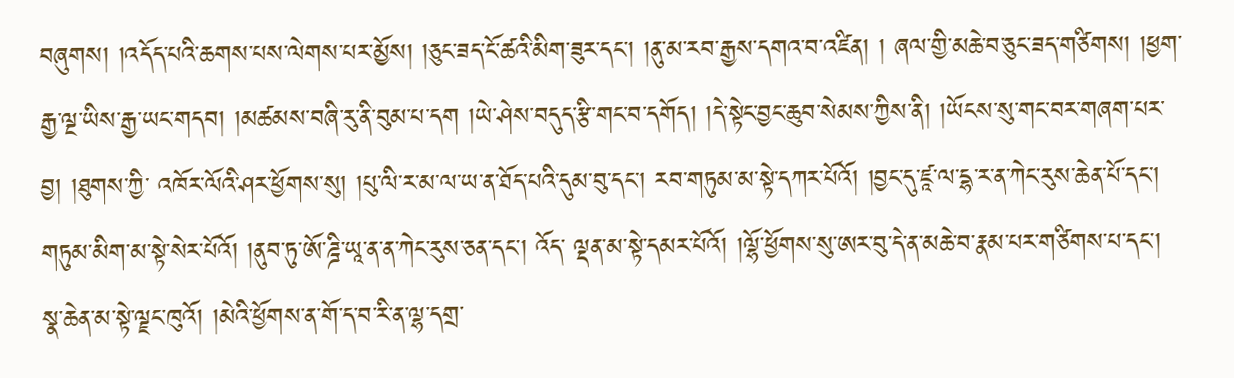བཞུགས། །འདོད་པའི་ཆགས་པས་ལེགས་པར་མྱོས། །ཅུང་ཟད་ངོ་ཚའི་མིག་ཟུར་དང་། །ནུ་མ་རབ་རྒྱས་དགའ་བ་འཛིན། ། ཞལ་གྱི་མཆེ་བ་ཅུང་ཟད་གཙིགས། །ཕྱག་རྒྱ་ལྔ་ཡིས་རྒྱ་ཡང་གདབ། །མཚམས་བཞི་རུ་ནི་བུམ་པ་དག །ཡེ་ཤེས་བདུད་རྩི་གང་བ་དགོད། །དེ་སྟེང་བྱང་ཆུབ་སེམས་ཀྱིས་ནི། །ཡོངས་སུ་གང་བར་གཞག་པར་བྱ། །ཐུགས་ཀྱི་ འཁོར་ལོའི་ཤར་ཕྱོགས་སུ། །པུ་ལི་ར་མ་ལ་ཡ་ན་ཐོད་པའི་དུམ་བུ་དང་། རབ་གཏུམ་མ་སྟེ་དཀར་པོའོ། །བྱང་དུ་ཛཱ་ལ་དྷ་ར་ན་ཀེང་རུས་ཆེན་པོ་དང་། གཏུམ་མིག་མ་སྟེ་སེར་པོའོ། །ནུབ་ཏུ་ཨོ་ཌྜི་ཡཱ་ན་ན་ཀེང་རུས་ཅན་དང་། འོད་ ལྡན་མ་སྟེ་དམར་པོའོ། །ལྷོ་ཕྱོགས་སུ་ཨར་བུ་དེ་ན་མཆེ་བ་རྣམ་པར་གཙིགས་པ་དང་། སྣ་ཆེན་མ་སྟེ་ལྗང་ཁུའོ། །མེའི་ཕྱོགས་ན་གོ་ད་བ་རི་ན་ལྷ་དགྲ་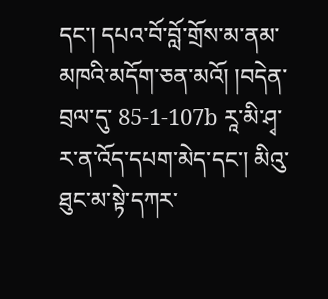དང་། དཔའ་བོ་བློ་གྲོས་མ་ནམ་མཁའི་མདོག་ཅན་མའོ། །བདེན་བྲལ་དུ་ 85-1-107b རཱ་མི་ཤྭ་ར་ན་འོད་དཔག་མེད་དང་། མིའུ་ཐུང་མ་སྟེ་དཀར་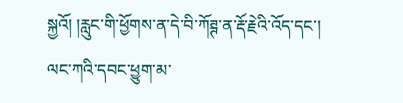སྐྱའོ། །རླུང་གི་ཕྱོགས་ན་དེ་བི་ཀོཊྚ་ན་རྡོ་རྗེའི་འོད་དང་། ལང་ཀའི་དབང་ཕྱུག་མ་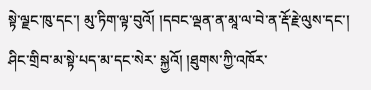སྟེ་ལྗང་ཁུ་དང་། མུ་ཏིག་ལྟ་བུའོ། །དབང་ལྡན་ན་མཱ་ལ་བེ་ན་རྡོ་རྗེ་ལུས་དང་། ཤིང་གྲིབ་མ་སྟེ་པད་མ་དང་སེར་ སྐྱའོ། །ཐུགས་ཀྱི་འཁོར་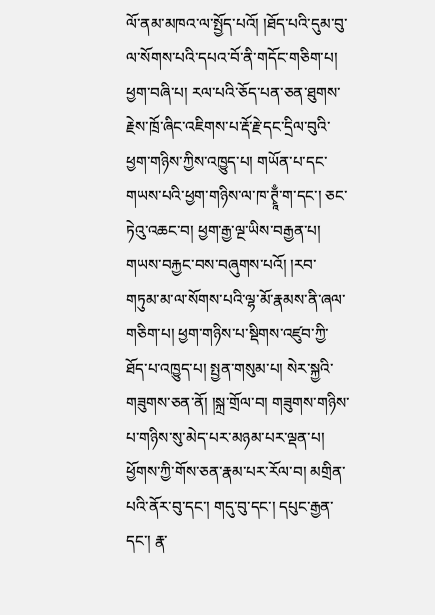ལོ་ནམ་མཁའ་ལ་སྤྱོད་པའོ། །ཐོད་པའི་དུམ་བུ་ལ་སོགས་པའི་དཔའ་བོ་ནི་གདོང་གཅིག་པ། ཕྱག་བཞི་པ། རལ་པའི་ཅོད་པན་ཅན་ཐུགས་རྗེས་ཁྲོ་ཞིང་འཇིགས་པ་རྡོ་རྗེ་དང་དྲིལ་བུའི་ཕྱག་གཉིས་ཀྱིས་འཁྱུད་པ། གཡོན་པ་དང་གཡས་པའི་ཕྱག་གཉིས་ལ་ཁ་ཊྭཱྃ་ག་དང་། ཅང་ཏེའུ་འཆང་བ། ཕྱག་རྒྱ་ལྔ་ཡིས་བརྒྱན་པ། གཡས་བརྐྱང་བས་བཞུགས་པའོ། །རབ་གཏུམ་མ་ལ་སོགས་པའི་ལྷ་མོ་རྣམས་ནི་ཞལ་གཅིག་པ། ཕྱག་གཉིས་པ་སྡིགས་འཛུབ་ཀྱི་ ཐོད་པ་འཁྱུད་པ། སྤྱན་གསུམ་པ། སེར་སྐྱའི་གཟུགས་ཅན་ནོ། །སྐྲ་གྲོལ་བ། གཟུགས་གཉིས་པ་གཉིས་སུ་མེད་པར་མཉམ་པར་ལྡན་པ། ཕྱོགས་ཀྱི་གོས་ཅན་རྣམ་པར་རོལ་བ། མགྲིན་པའི་ནོར་བུ་དང་། གདུ་བུ་དང་། དཔུང་རྒྱན་ དང་། རྣ་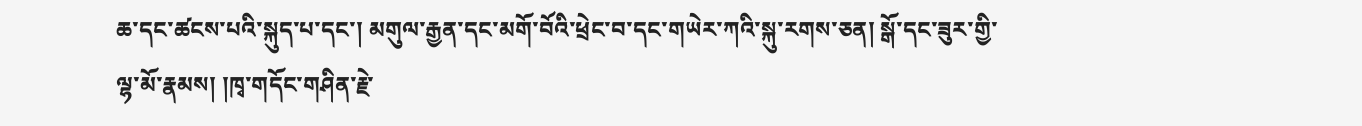ཆ་དང་ཚངས་པའི་སྐུད་པ་དང་། མགུལ་རྒྱན་དང་མགོ་བོའི་ཕྲེང་བ་དང་གཡེར་ཀའི་སྐུ་རགས་ཅན། སྒོ་དང་ཟུར་གྱི་ལྷ་མོ་རྣམས། །ཁྭ་གདོང་གཤིན་རྗེ་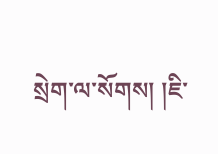སྲེག་ལ་སོགས། །ཇི་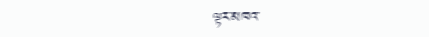ལྟར་མཁའ་